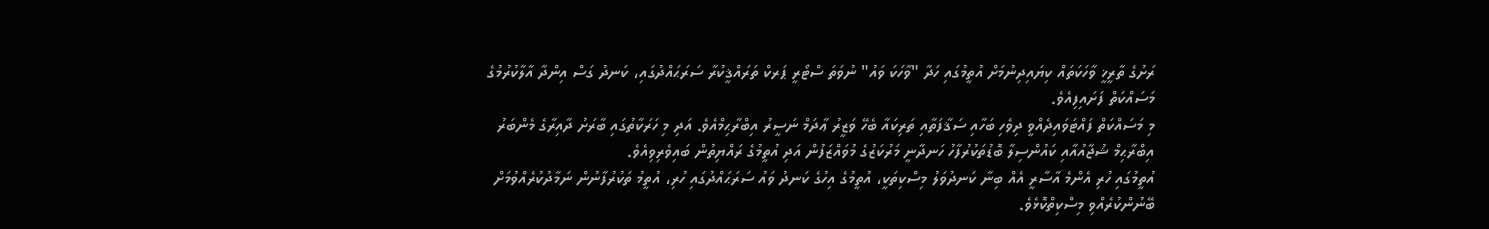ރަށުގެ ތާރީޚީ ވާހަކަތައް ކިޔައިދިނުމަށް އުތީމުގައި ހަދާ "ވާހަކަ ވައު" ނުވަތަ ސްޓޯރީ ޕަރކް ތަރައްޤީކުރާ ސަރަޙައްދުގައި، ކަނދު ގަސް އިންދާ އާލާކުރުމުގެ މަސައްކަތް ފަށައިފިއެވެ.
މި މަސައްކަތް ފައްޓަވައިދެއްވީ ދިވެހި ބަހާއި ސަޤާފަތާއި ތަރިކައާ ބެހޭ ވަޒީރު ޢާދަމް ނަސީރު އިބްރާޙިމްއެވެ. އަދި މި ހަރަކާތުގައި ބާރަށު ދާއިރާގެ މެންބަރު އިބްރާޙިމް ޝުޖާއުއާއި ކައުންސިލާ ބޮޑުތަކުރުފާހު ހަނދާނީ މަރުކަޒުގެ މުވައްޒަފުން އަދި އުތީމުގެ ރައްޔިތުން ބައިވެރިވިއެވެ.
އުތީމުގައި ހުރި އެންމެ އާސާރީ އެއް ބިނާ ކަނދުވަލު މިސްކިތަކީ، އުތީމުގެ އިހުގެ ކަނދު ވައު ސަރަޙައްދުގައި ހުރި، އުތީމު ތަކުރުފާނުން ނަމާދުކުރެއްވުމަށް ބޭނުންކުރެއްވި މިސްކިތްކޮޅެވެ.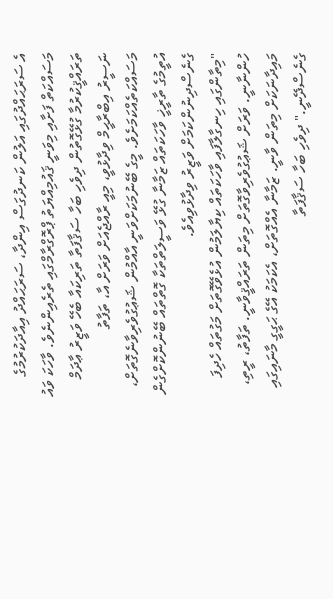އެ ސަރަޙައްދުގައި އަލުން ކަނދުގަސް އިންދާ، ސަރަޙައްދު އިއާދަކުރުމުގެ މަސައްކަތް ފަށާއި މިވަނީ ޤައުމިއްޔަތު ޕްރޮގްރާމްގައި ތެރެއިންނެވެ. ވާހަކަ ވައު ތަރައްޤީކުރުމާ ގުޅޭގޮތުން ދިވެހި ބަހާ ސަޤާފަތާ ތަރިކައާ ބެހޭ ވަޒީރު ޢާދަމް ނަސީރު އިބްރާޙީމް ވިދާޅުވީ، މިއީ ރާއްޖެއަށް ވަރަށް އާ، ތަފާތު މަސައްކަތެއްކަމަށެވެ. މީގެ ބޭނުމަކަށްވަނީ އާއްމުން ޝަޢުގުވެރިވާނެގޮތަށް، އުތީމުގެ ތާރީޚީ ވާހަކަތައް ޒަމާނާ ގުޅޭ ވަސީލަތްތަކާ ގޮތްތައް ބޭނުންކޮށްގެން ގެނެސްދިނުންކަމަށް ވަޒީރު ވިދާޅުވިއެވެ.
"މިތާންގައި ހިނގާލާފައި ވާހަކަތައް ކިޔާލަމުން އުޅެވޭގޮތަށް މަގުތައް ހެދިފަ ހުންނާނީ. ވަރަށް ޝަޢުގުވެރިވާގޮތަށް މިތަން ތަރައްޤީވާނީ. ތަފާތު، ރީތި، މައިދާނަކަށް މިތަން ވާނީ. ޒަމާނާ އެއްގޮތަށް، އެކަމަކު އޭގެ ޙަގީގީ މާނައިގައި ގެނެސްދޭނީ." ދިވެހި ބަހާ ސަޤާފަތާ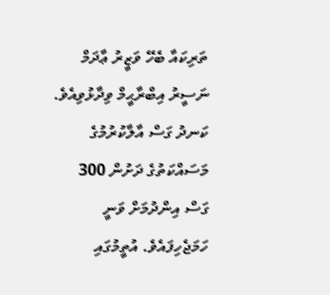ތަރިކައާ ބެހޭ ވަޒީރު ޢާދަމް ނަސީރު އިބްރާޙީމް ވިދާޅުވިއެވެ.
ކަނދު ގަސް އާލާކުރުމުގެ މަސައްކަތުގެ ދަށުން 300 ގަސް އިންދުމަށް ވަނީ ހަމަޖެހިފައެވެ. އުތީމުގައި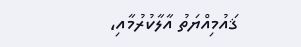ޤައުމިއްޔަތު އާލާކުރުމާއި،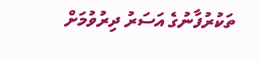ތަކުރުފާނުގެ އަސަރު ދިރުވުމަށް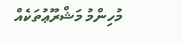މުހިންމު މަޝްރޫޢުތަކެއް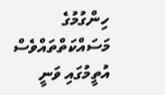ހިންގުމުގެ މަސައްކަތްތައްވެސް އުތީމުގައި ވަނީ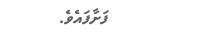ފަށާފައެވެ.